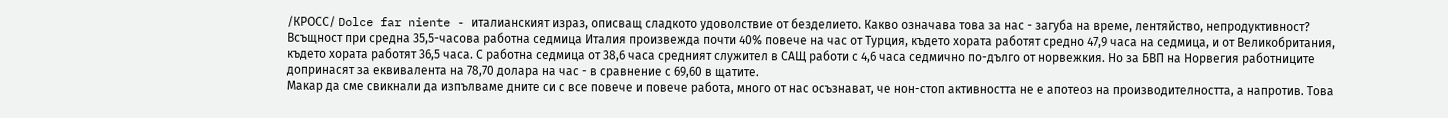/КРОСС/ Dolce far niente - италианският израз, описващ сладкото удоволствие от безделието. Какво означава това за нас - загуба на време, лентяйство, непродуктивност?
Всъщност при средна 35,5-часова работна седмица Италия произвежда почти 40% повече на час от Турция, където хората работят средно 47,9 часа на седмица, и от Великобритания, където хората работят 36,5 часа. С работна седмица от 38,6 часа средният служител в САЩ работи с 4,6 часа седмично по-дълго от норвежкия. Но за БВП на Норвегия работниците допринасят за еквивалента на 78,70 долара на час - в сравнение с 69,60 в щатите.
Макар да сме свикнали да изпълваме дните си с все повече и повече работа, много от нас осъзнават, че нон-стоп активността не е апотеоз на производителността, а напротив. Това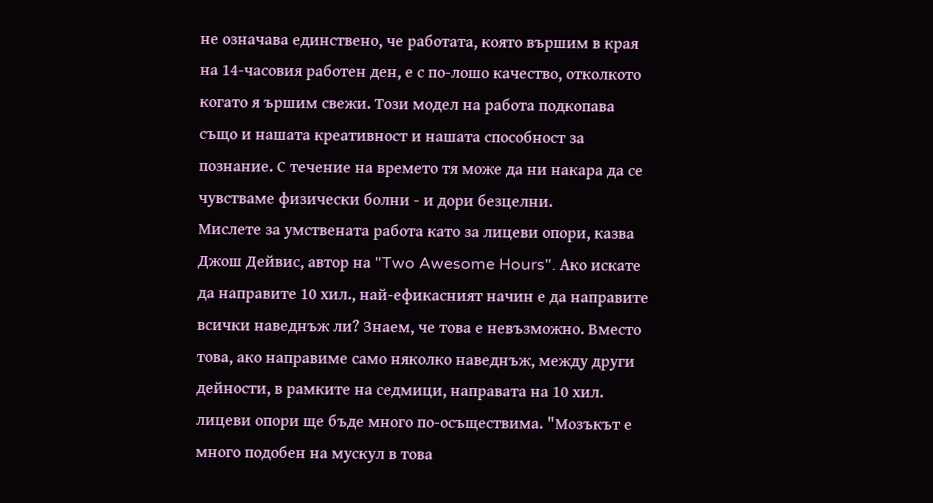не означава единствено, че работата, която вършим в края на 14-часовия работен ден, е с по-лошо качество, отколкото когато я ършим свежи. Този модел на работа подкопава също и нашата креативност и нашата способност за познание. С течение на времето тя може да ни накара да се чувстваме физически болни - и дори безцелни.
Мислете за умствената работа като за лицеви опори, казва Джош Дейвис, автор на "Two Awesome Hours". Ако искате да направите 10 хил., най-ефикасният начин е да направите всички наведнъж ли? Знаем, че това е невъзможно. Вместо това, ако направиме само няколко наведнъж, между други дейности, в рамките на седмици, направата на 10 хил. лицеви опори ще бъде много по-осъществима. "Мозъкът е много подобен на мускул в това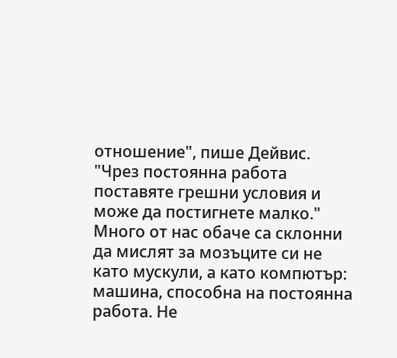отношение", пише Дейвис. "Чрез постоянна работа поставяте грешни условия и може да постигнете малко."
Много от нас обаче са склонни да мислят за мозъците си не като мускули, а като компютър: машина, способна на постоянна работа. Не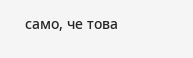само, че това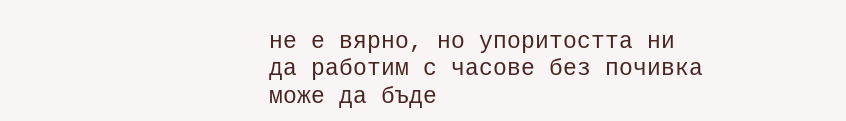не е вярно, но упоритостта ни да работим с часове без почивка може да бъде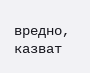вредно, казват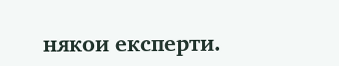някои експерти.